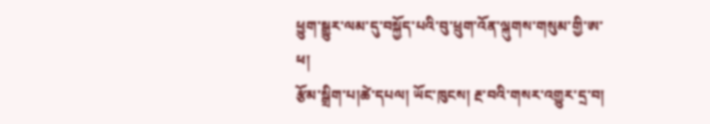ཕྱུག་སྒྱུར་ལམ་དུ་བསྐྱོད་པའི་བུ་ཕྲུག་འོན་ལྐུགས་གསུམ་གྱི་ཨ་ཕ།
རྩོམ་སྒྲིག་པ།ཚེ་དཔལ། ཡོང་ཁུངས། རྔ་བའི་གསར་འགྱུར་དྲ་བ།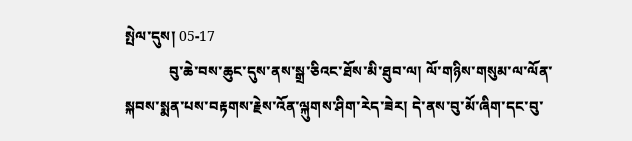སྤེལ་དུས། 05-17
            བུ་ཆེ་བས་ཆུང་དུས་ནས་སྒྲ་ཅིའང་ཐོས་མི་ཐུབ་ལ། ལོ་གཉིས་གསུམ་ལ་ལོན་སྐབས་སྨན་པས་བརྟགས་རྗེས་འོན་ལྐུགས་ཤིག་རེད་ཟེར། དེ་ནས་བུ་མོ་ཞིག་དང་བུ་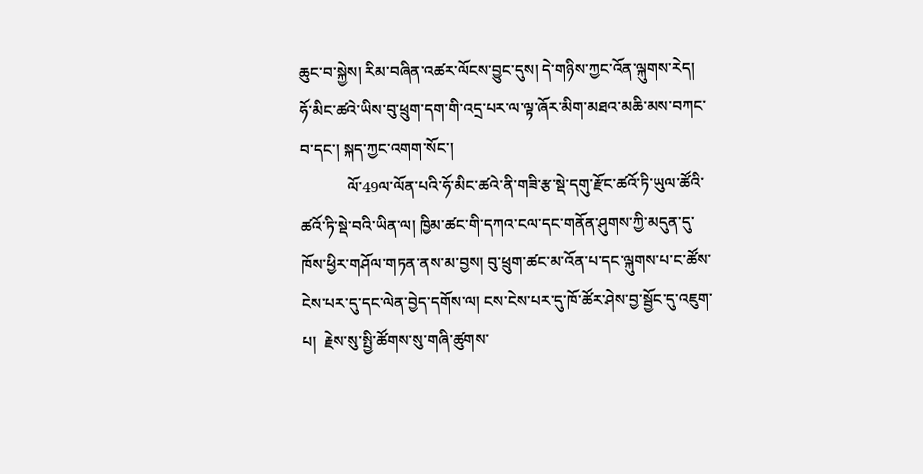ཆུང་བ་སྐྱེས། རིམ་བཞིན་འཚར་ལོངས་བྱུང་དུས། དེ་གཉིས་ཀྱང་འོན་ལྐུགས་རེད།  ཧོ་མིང་ཚའེ་ཡིས་བུ་ཕྲུག་དག་གི་འདྲ་པར་ལ་ལྟ་ཞོར་མིག་མཐའ་མཆི་མས་བཀང་བ་དང་། སྐད་ཀྱང་འགག་སོང་།
            ལོ་49ལ་ལོན་པའི་ཧོ་མིང་ཚའེ་ནི་གཟི་རྩ་སྡེ་དགུ་རྫོང་ཚའོ་ཏི་ཡུལ་ཚོའི་ཚའོ་ཏི་སྡེ་བའི་ཡིན་ལ། ཁྱིམ་ཚང་གི་དཀའ་ངལ་དང་གནོན་ཤུགས་ཀྱི་མདུན་དུ་ཁོས་ཕྱིར་གཤོལ་གཏན་ནས་མ་བྱས། བུ་ཕྲུག་ཚང་མ་འོན་པ་དང་ལྐུགས་པ་ང་ཚོས་ངེས་པར་དུ་དང་ལེན་བྱེད་དགོས་ལ། ངས་ངེས་པར་དུ་ཁོ་ཚོར་ཤེས་བྱ་སྦྱོང་དུ་འཇུག་པ།  རྗེས་སུ་སྤྱི་ཚོགས་སུ་གཞི་ཚུགས་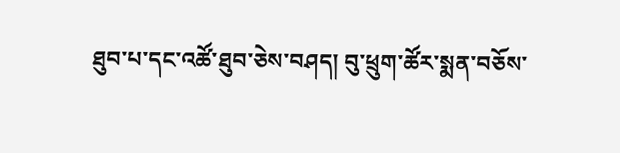ཐུབ་པ་དང་འཚོ་ཐུབ་ཅེས་བཤད། བུ་ཕྲུག་ཚོར་སྨན་བཅོས་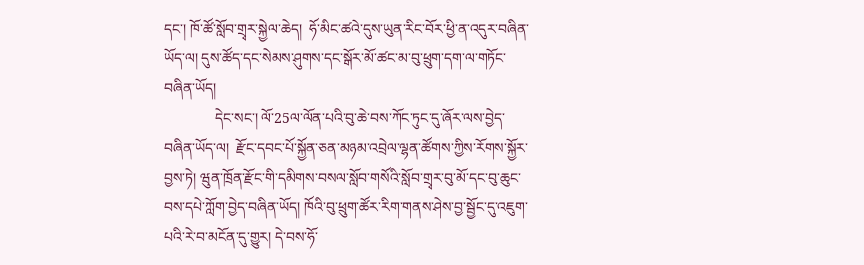དང་། ཁོ་ཚོ་སློབ་གྲྭར་སྐྱེལ་ཆེད།  ཧོ་མིང་ཚའེ་དུས་ཡུན་རིང་བོར་ཕྱི་ན་འདུར་བཞིན་ཡོད་ལ། དུས་ཚོད་དང་སེམས་ཤུགས་དང་སྒོར་མོ་ཚང་མ་བུ་ཕྲུག་དག་ལ་གཏོང་བཞིན་ཡོད།
              དེང་སང་། ལོ་25ལ་ལོན་པའི་བུ་ཆེ་བས་ཀོང་ཏུང་དུ་ཞོར་ལས་བྱེད་བཞིན་ཡོད་ལ།  རྫོང་དབང་པོ་སྐྱོན་ཅན་མཉམ་འབྲེལ་ལྷན་ཚོགས་ཀྱིས་རོགས་སྐྱོར་བྱས་ཏེ། ཝུན་ཁྲོན་རྫོང་གི་དམིགས་བསལ་སློབ་གསོའི་སློབ་གྲྭར་བུ་མོ་དང་བུ་ཆུང་བས་དཔེ་ཀློག་བྱེད་བཞིན་ཡོད། ཁོའི་བུ་ཕྲུག་ཚོར་རིག་གནས་ཤེས་བྱ་སྦྱོང་དུ་འཇུག་པའི་རེ་བ་མངོན་དུ་གྱུར། དེ་བས་ཧོ་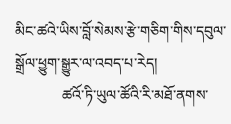མིང་ཚའེ་ཡིས་བློ་སེམས་རྩེ་གཅིག་གིས་དབུལ་སྒྲོལ་ཕྱུག་སྒྱུར་ལ་འབད་པ་རེད།
             ཚའོ་ཏི་ཡུལ་ཚོའི་རི་མཐོ་ནགས་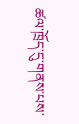ཚལ་ཁྲོད་དུ་གནས་པས་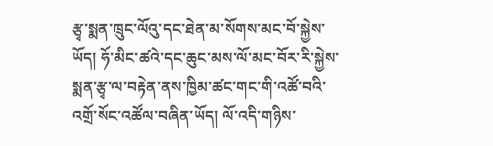རྩྭ་སྨན་ཁྲུང་ལོའུ་དང་ཐེན་མ་སོགས་མང་བོ་སྐྱེས་ཡོད། ཧོ་མིང་ཚའེ་དང་ཆུང་མས་ལོ་མང་བོར་རི་སྐྱེས་སྨན་རྩྭ་ལ་བརྟེན་ནས་ཁྱིམ་ཚང་གང་གི་འཚོ་བའི་འགྲོ་སོང་འཚོལ་བཞིན་ཡོད། ལོ་འདི་གཉིས་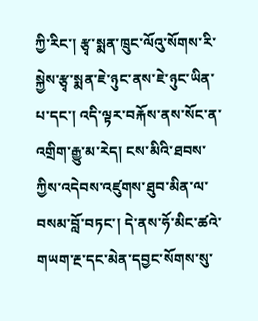ཀྱི་རིང་། རྩྭ་སྨན་ཁྲུང་ལོའུ་སོགས་རི་སྐྱེས་རྩྭ་སྨན་ཇེ་ཉུང་ནས་ཇེ་ཉུང་ཡིན་པ་དང་། འདི་ལྟར་བརྐོས་ནས་སོང་ན་འགྲིག་རྒྱུ་མ་རེད། ངས་མིའི་ཐབས་ཀྱིས་འདེབས་འཛུགས་ཐུབ་མིན་ལ་བསམ་བློ་བཏང་། དེ་ནས་ཧོ་མིང་ཚའེ་གཡག་རྔ་དང་མེན་དབྱང་སོགས་སུ་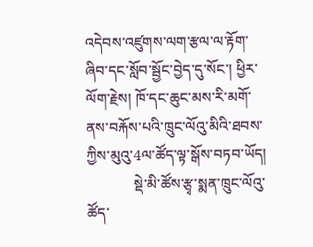འདེབས་འཛུགས་ལག་རྩལ་ལ་རྟོག་ཞིབ་དང་སློབ་སྦྱོང་བྱེད་དུ་སོང་། ཕྱིར་ལོག་རྗེས། ཁོ་དང་ཆུང་མས་རི་མགོ་ནས་བརྐོས་པའི་ཁྲུང་ལོའུ་མིའི་ཐབས་ཀྱིས་མུའུ་4ལ་ཚོད་ལྟ་སྒོས་བཏབ་ཡོད།
             སྡེ་མི་ཚོས་རྩྭ་སྨན་ཁྲུང་ལོའུ་ཚོད་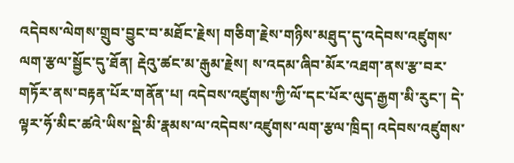འདེབས་ལེགས་གྲུབ་བྱུང་བ་མཐོང་རྗེས། གཅིག་རྗེས་གཉིས་མཐུད་དུ་འདེབས་འཛུགས་ལག་རྩལ་སྦྱོང་དུ་ཐོན། རྡེའུ་ཚང་མ་རྒུམ་རྗེས། ས་འདམ་ཞིབ་མོར་འཐག་ནས་རྩ་བར་གཏོར་ནས་བརྟན་པོར་གནོན་པ། འདེབས་འཛུགས་ཀྱི་ལོ་དང་པོར་ལུད་རྒྱག་མི་རུང་། དེ་ལྟར་ཧོ་མིང་ཚའེ་ཡིས་སྡེ་མི་རྣམས་ལ་འདེབས་འཛུགས་ལག་རྩལ་ཁྲིད། འདེབས་འཛུགས་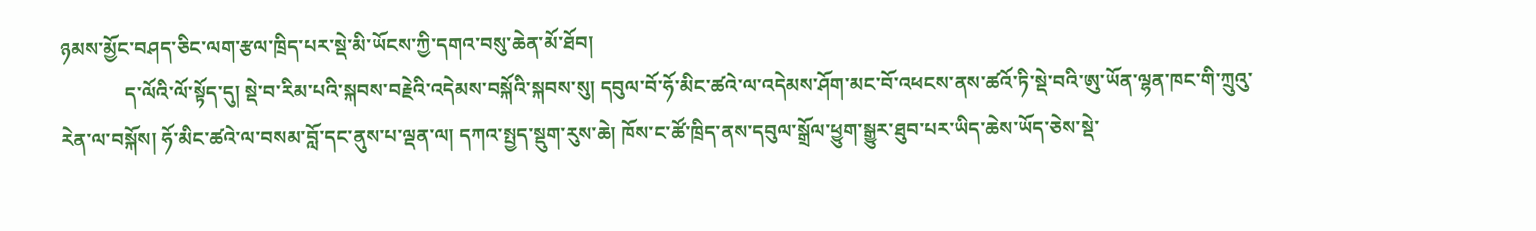ཉམས་མྱོང་བཤད་ཅིང་ལག་རྩལ་ཁྲིད་པར་སྡེ་མི་ཡོངས་ཀྱི་དགའ་བསུ་ཆེན་མོ་ཐོབ།
             ད་ལོའི་ལོ་སྟོད་དུ། སྡེ་བ་རིམ་པའི་སྐབས་བརྗེའི་འདེམས་བསྐོའི་སྐབས་སུ། དབུལ་བོ་ཧོ་མིང་ཚའེ་ལ་འདེམས་ཤོག་མང་བོ་འཕངས་ནས་ཚའོ་ཏི་སྡེ་བའི་ཨུ་ཡོན་ལྷན་ཁང་གི་ཀྲུའུ་རེན་ལ་བསྐོས། ཧོ་མིང་ཚའེ་ལ་བསམ་བློ་དང་ནུས་པ་ལྡན་ལ། དཀའ་སྤྱད་སྡུག་རུས་ཆེ། ཁོས་ང་ཚོ་ཁྲིད་ནས་དབུལ་སྒྲོལ་ཕྱུག་སྒྱུར་ཐུབ་པར་ཡིད་ཆེས་ཡོད་ཅེས་སྡེ་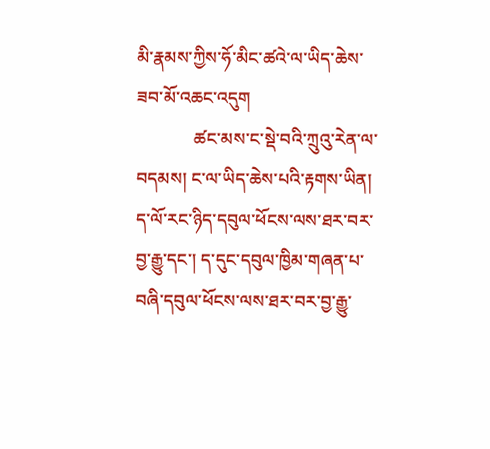མི་རྣམས་ཀྱིས་ཧོ་མིང་ཚའེ་ལ་ཡིད་ཆེས་ཟབ་མོ་འཆང་འདུག
             ཚང་མས་ང་སྡེ་བའི་ཀྲུའུ་རེན་ལ་བདམས། ང་ལ་ཡིད་ཆེས་པའི་རྟགས་ཡིན། ད་ལོ་རང་ཉིད་དབུལ་ཕོངས་ལས་ཐར་བར་བྱ་རྒྱུ་དང་། ད་དུང་དབུལ་ཁྱིམ་གཞན་པ་བཞི་དབུལ་ཕོངས་ལས་ཐར་བར་བྱ་རྒྱུ་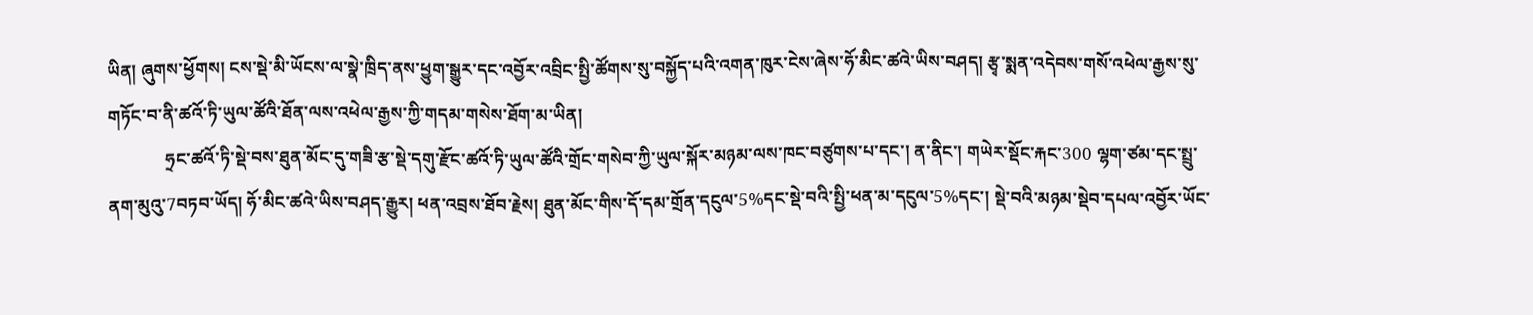ཡིན། ཞུགས་ཕྱོགས། ངས་སྡེ་མི་ཡོངས་ལ་སྣེ་ཁྲིད་ནས་ཕྱུག་སྒྱུར་དང་འབྱོར་འབྲིང་སྤྱི་ཚོགས་སུ་བསྐྱོད་པའི་འགན་ཁུར་ངེས་ཞེས་ཧོ་མིང་ཚའེ་ཡིས་བཤད། རྩྭ་སྨན་འདེབས་གསོ་འཕེལ་རྒྱས་སུ་གཏོང་བ་ནི་ཚའོ་ཏི་ཡུལ་ཚོའི་ཐོན་ལས་འཕེལ་རྒྱས་ཀྱི་གདམ་གསེས་ཐོག་མ་ཡིན།
             ཧྲང་ཚའོ་ཏི་སྡེ་བས་ཐུན་མོང་དུ་གཟི་རྩ་སྡེ་དགུ་རྫོང་ཚའོ་ཏི་ཡུལ་ཚོའི་གྲོང་གསེབ་ཀྱི་ཡུལ་སྐོར་མཉམ་ལས་ཁང་བཙུགས་པ་དང་། ན་ནིང་། གཡེར་སྡོང་རྐང་300 ལྷག་ཙམ་དང་སྤྲུ་ནག་མུའུ་7བཏབ་ཡོད། ཧོ་མིང་ཚའེ་ཡིས་བཤད་རྒྱུར། ཕན་འབྲས་ཐོབ་རྗེས། ཐུན་མོང་གིས་དོ་དམ་གྲོན་དངུལ་5%དང་སྡེ་བའི་སྤྱི་ཕན་མ་དངུལ་5%དང་། སྡེ་བའི་མཉམ་སྡེབ་དཔལ་འབྱོར་ཡོང་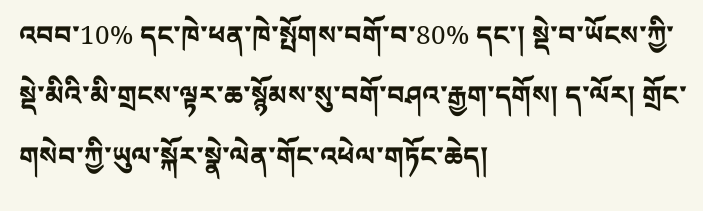འབབ་10% དང་ཁེ་ཕན་ཁེ་སྤོགས་བགོ་བ་80% དང་། སྡེ་བ་ཡོངས་ཀྱི་སྡེ་མིའི་མི་གྲངས་ལྟར་ཆ་སྙོམས་སུ་བགོ་བཤའ་རྒྱག་དགོས། ད་ལོར། གྲོང་གསེབ་ཀྱི་ཡུལ་སྐོར་སྣེ་ལེན་གོང་འཕེལ་གཏོང་ཆེད།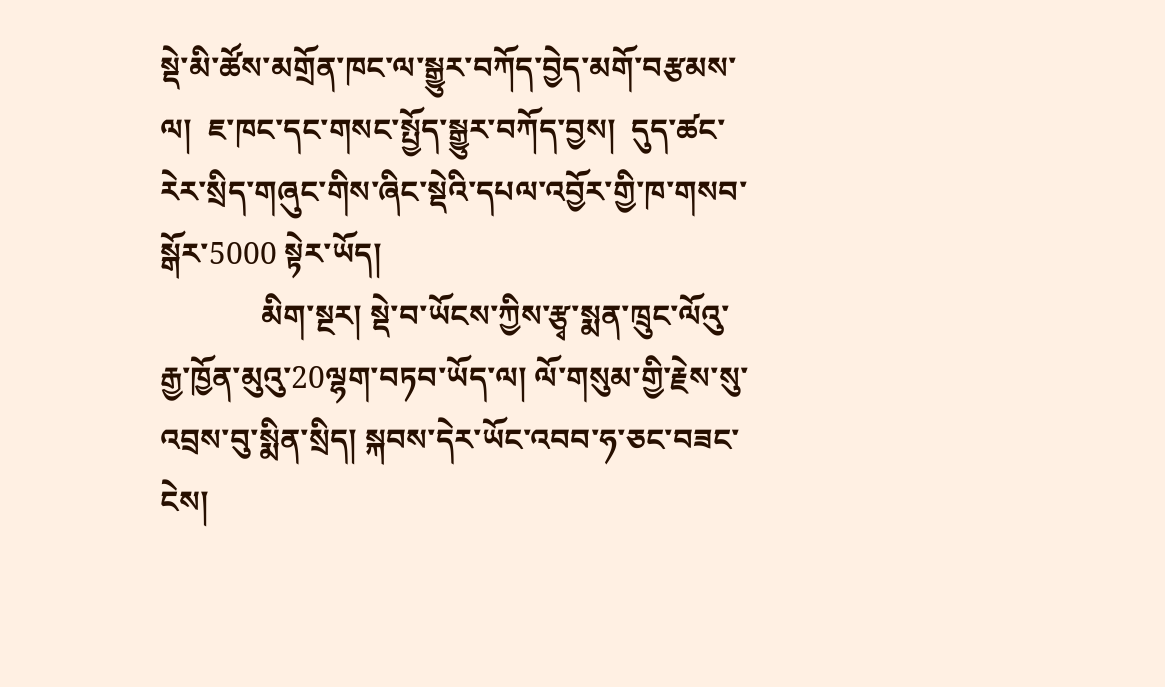སྡེ་མི་ཚོས་མགྲོན་ཁང་ལ་སྒྱུར་བཀོད་བྱེད་མགོ་བརྩམས་ལ།  ཇ་ཁང་དང་གསང་སྤྱོད་སྒྱུར་བཀོད་བྱས།  དུད་ཚང་རེར་སྲིད་གཞུང་གིས་ཞིང་སྡེའི་དཔལ་འབྱོར་གྱི་ཁ་གསབ་སྒོར་5000 སྟེར་ཡོད།
             མིག་སྔར། སྡེ་བ་ཡོངས་ཀྱིས་རྩྭ་སྨན་ཁྲུང་ལོའུ་རྒྱ་ཁྱོན་མུའུ་20ལྷག་བཏབ་ཡོད་ལ། ལོ་གསུམ་གྱི་རྗེས་སུ་འབྲས་བུ་སྨིན་སྲིད། སྐབས་དེར་ཡོང་འབབ་ཧ་ཅང་བཟང་ངེས།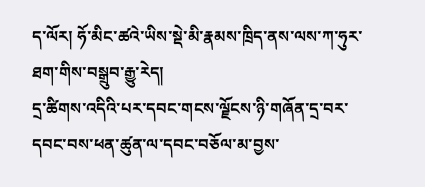ད་ལོར། ཧོ་མིང་ཚའེ་ཡིས་སྡེ་མི་རྣམས་ཁྲིད་ནས་ལས་ཀ་ཧུར་ཐག་གིས་བསྒྲུབ་རྒྱུ་རེད།
དྲ་ཚིགས་འདིའི་པར་དབང་གངས་ལྗོངས་ཉི་གཞོན་དྲ་བར་དབང་བས་ཕན་ཚུན་ལ་དབང་བཅོལ་མ་བྱས་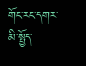གོང་རང་དགར་མི་སྤྱོད་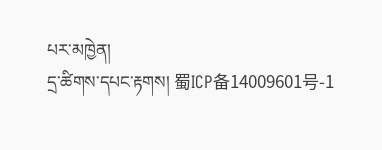པར་མཁྱེན།
དྲ་ཚིགས་དཔང་རྟགས། 蜀ICP备14009601号-1